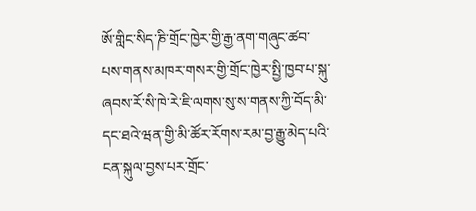ཨོ་གླིང་སིད་ཎི་གྲོང་ཁྱེར་གྱི་རྒྱ་ནག་གཞུང་ཚབ་པས་གནས་མཁར་གསར་གྱི་གྲོང་ཁྱེར་སྤྱི་ཁྱབ་པ་སྐུ་ཞབས་རོ་སི་ཁེ་རེ་ཇི་ལགས་སུ་ས་གནས་ཀྱི་བོད་མི་དང་ཐའེ་ཝན་གྱི་མི་ཚོར་རོགས་རམ་བྱ་རྒྱུ་མེད་པའི་ངན་སྐུལ་བྱས་པར་གྲོང་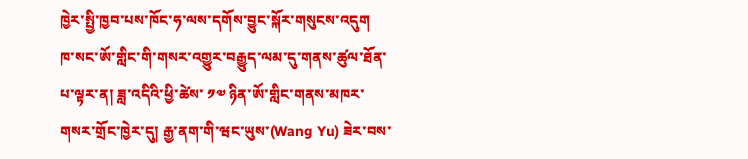ཁྱེར་སྤྱི་ཁྱབ་པས་ཁོང་ཧ་ལས་དགོས་བྱུང་སྐོར་གསུངས་འདུག
ཁ་སང་ཨོ་གླིང་གི་གསར་འགྱུར་བརྒྱུད་ལམ་དུ་གནས་ཚུལ་ཐོན་པ་ལྟར་ན། ཟླ་འདིའི་ཕྱི་ཚེས་ ༡༧ ཉིན་ཨོ་གླིང་གནས་མཁར་གསར་གྲོང་ཁྱེར་དུ། རྒྱ་ནག་གི་ཝང་ཡུས་(Wang Yu) ཟེར་བས་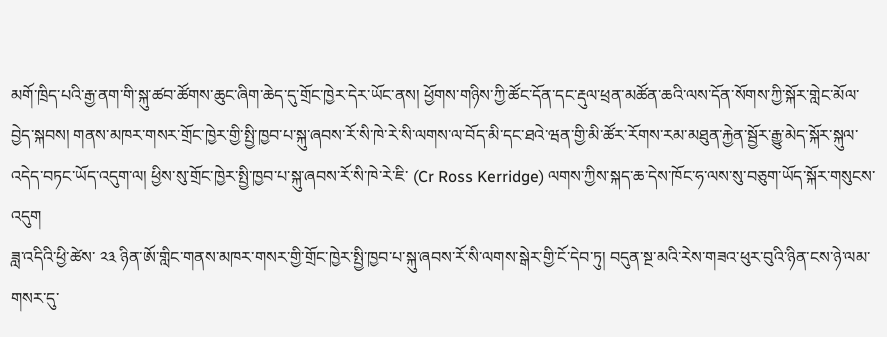མགོ་ཁྲིད་པའི་རྒྱ་ནག་གི་སྐུ་ཚབ་ཚོགས་ཆུང་ཞིག་ཆེད་དུ་གྲོང་ཁྱེར་དེར་ཡོང་ནས། ཕྱོགས་གཉིས་ཀྱི་ཚོང་དོན་དང་རྡུལ་ཕྲན་མཚོན་ཆའི་ལས་དོན་སོགས་ཀྱི་སྐོར་གླེང་མོལ་བྱེད་སྐབས། གནས་མཁར་གསར་གྲོང་ཁྱེར་གྱི་སྤྱི་ཁྱབ་པ་སྐུ་ཞབས་རོ་སི་ཁེ་རེ་སི་ལགས་ལ་བོད་མི་དང་ཐའེ་ཝན་གྱི་མི་ཚོར་རོགས་རམ་མཐུན་རྐྱེན་སྦྱོར་རྒྱུ་མེད་སྐོར་སྐུལ་འདེད་བཏང་ཡོད་འདུག་ལ། ཕྱིས་སུ་གྲོང་ཁྱེར་སྤྱི་ཁྱབ་པ་སྐུ་ཞབས་རོ་སི་ཁེ་རེ་ཇི་ (Cr Ross Kerridge) ལགས་ཀྱིས་སྐད་ཆ་དེས་ཁོང་ཧ་ལས་སུ་བཅུག་ཡོད་སྐོར་གསུངས་འདུག
ཟླ་འདིའི་ཕྱི་ཚེས་ ༢༣ ཉིན་ཨོ་གླིང་གནས་མཁར་གསར་གྱི་གྲོང་ཁྱེར་སྤྱི་ཁྱབ་པ་སྐུ་ཞབས་རོ་སི་ལགས་སྒེར་གྱི་ངོ་དེབ་ཏུ། བདུན་སྔ་མའི་རེས་གཟའ་ཕུར་བུའི་ཉིན་ངས་ཉེ་ལམ་གསར་དུ་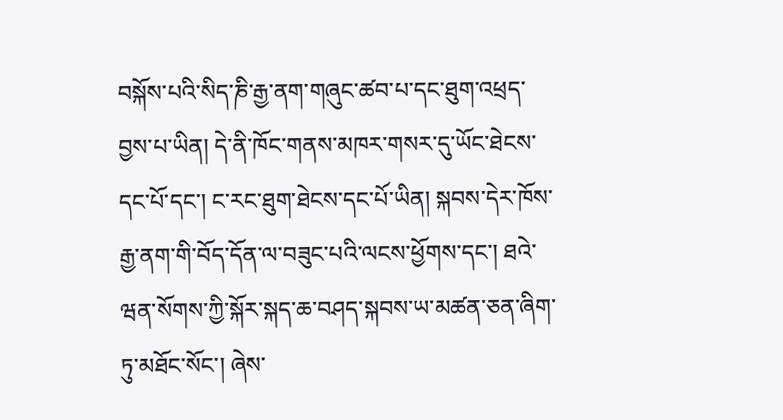བསྐོས་པའི་སིད་ཎི་རྒྱ་ནག་གཞུང་ཚབ་པ་དང་ཐུག་འཕྲད་བྱས་པ་ཡིན། དེ་ནི་ཁོང་གནས་མཁར་གསར་དུ་ཡོང་ཐེངས་དང་པོ་དང་། ང་རང་ཐུག་ཐེངས་དང་པོ་ཡིན། སྐབས་དེར་ཁོས་རྒྱ་ནག་གི་བོད་དོན་ལ་བཟུང་པའི་ལངས་ཕྱོགས་དང་། ཐའེ་ཝན་སོགས་ཀྱི་སྐོར་སྐད་ཆ་བཤད་སྐབས་ཡ་མཚན་ཅན་ཞིག་ཏུ་མཐོང་སོང་། ཞེས་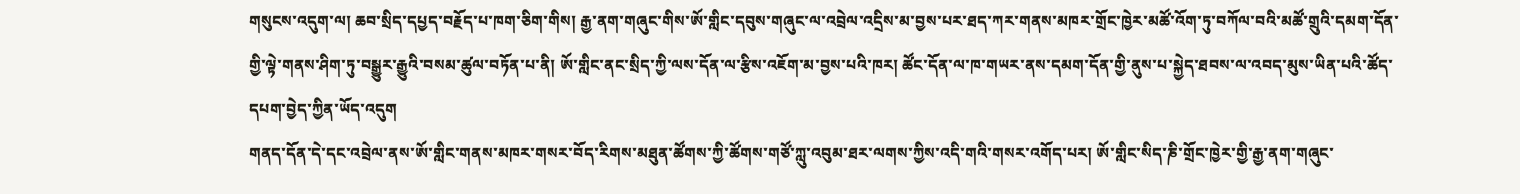གསུངས་འདུག་ལ། ཆབ་སྲིད་དཔྱད་བརྗོད་པ་ཁག་ཅིག་གིས། རྒྱ་ནག་གཞུང་གིས་ཨོ་གླིང་དབུས་གཞུང་ལ་འབྲེལ་འདྲིས་མ་བྱས་པར་ཐད་ཀར་གནས་མཁར་གྲོང་ཁྱེར་མཚོ་འོག་ཏུ་བཀོལ་བའི་མཚོ་གྲུའི་དམག་དོན་གྱི་ལྟེ་གནས་ཤིག་ཏུ་བསྒྱུར་རྒྱུའི་བསམ་ཚུལ་བཏོན་པ་ནི། ཨོ་གླིང་ནང་སྲིད་ཀྱི་ལས་དོན་ལ་རྩིས་འཇོག་མ་བྱས་པའི་ཁར། ཚོང་དོན་ལ་ཁ་གཡར་ནས་དམག་དོན་གྱི་ནུས་པ་སྐྱེད་ཐབས་ལ་འབད་མུས་ཡིན་པའི་ཚོད་དཔག་བྱེད་ཀྱིན་ཡོད་འདུག
གནད་དོན་དེ་དང་འབྲེལ་ནས་ཨོ་གླིང་གནས་མཁར་གསར་བོད་རིགས་མཐུན་ཚོགས་ཀྱི་ཚོགས་གཙོ་ཀླུ་འབུམ་ཐར་ལགས་ཀྱིས་འདི་གའི་གསར་འགོད་པར། ཨོ་གླིང་སིད་ཎི་གྲོང་ཁྱེར་གྱི་རྒྱ་ནག་གཞུང་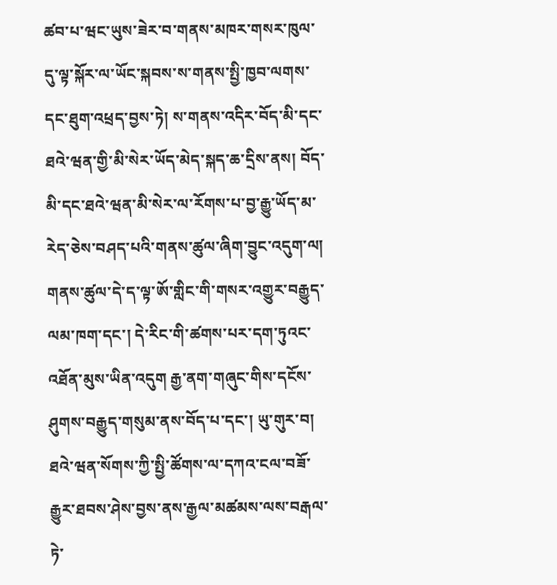ཚབ་པ་ཝང་ཡུས་ཟེར་བ་གནས་མཁར་གསར་ཁུལ་དུ་ལྟ་སྐོར་ལ་ཡོང་སྐབས་ས་གནས་སྤྱི་ཁྱབ་ལགས་དང་ཐུག་འཕྲད་བྱས་ཏེ། ས་གནས་འདིར་བོད་མི་དང་ཐའེ་ཝན་གྱི་མི་སེར་ཡོད་མེད་སྐད་ཆ་དྲིས་ནས། བོད་མི་དང་ཐའེ་ཝན་མི་སེར་ལ་རོགས་པ་བྱ་རྒྱུ་ཡོད་མ་རེད་ཅེས་བཤད་པའི་གནས་ཚུལ་ཞིག་བྱུང་འདུག་ལ། གནས་ཚུལ་དེ་ད་ལྟ་ཨོ་གླིང་གི་གསར་འགྱུར་བརྒྱུད་ལམ་ཁག་དང་། དེ་རིང་གི་ཚགས་པར་དག་ཏུའང་འཐོན་མུས་ཡིན་འདུག རྒྱ་ནག་གཞུང་གིས་དངོས་ཤུགས་བརྒྱུད་གསུམ་ནས་བོད་པ་དང་། ཡུ་གུར་བ། ཐའེ་ཝན་སོགས་ཀྱི་སྤྱི་ཚོགས་ལ་དཀའ་ངལ་བཟོ་རྒྱུར་ཐབས་ཤེས་བྱས་ནས་རྒྱལ་མཚམས་ལས་བརྒལ་ཏེ་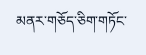མནར་གཅོད་ཅིག་གཏོང་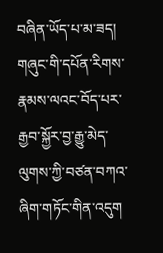བཞིན་ཡོད་པ་མ་ཟད། གཞུང་གི་དཔོན་རིགས་རྣམས་ལའང་བོད་པར་རྒྱབ་སྐྱོར་བྱ་རྒྱུ་མེད་ལུགས་ཀྱི་བཙན་བཀའ་ཞིག་གཏོང་གིན་འདུག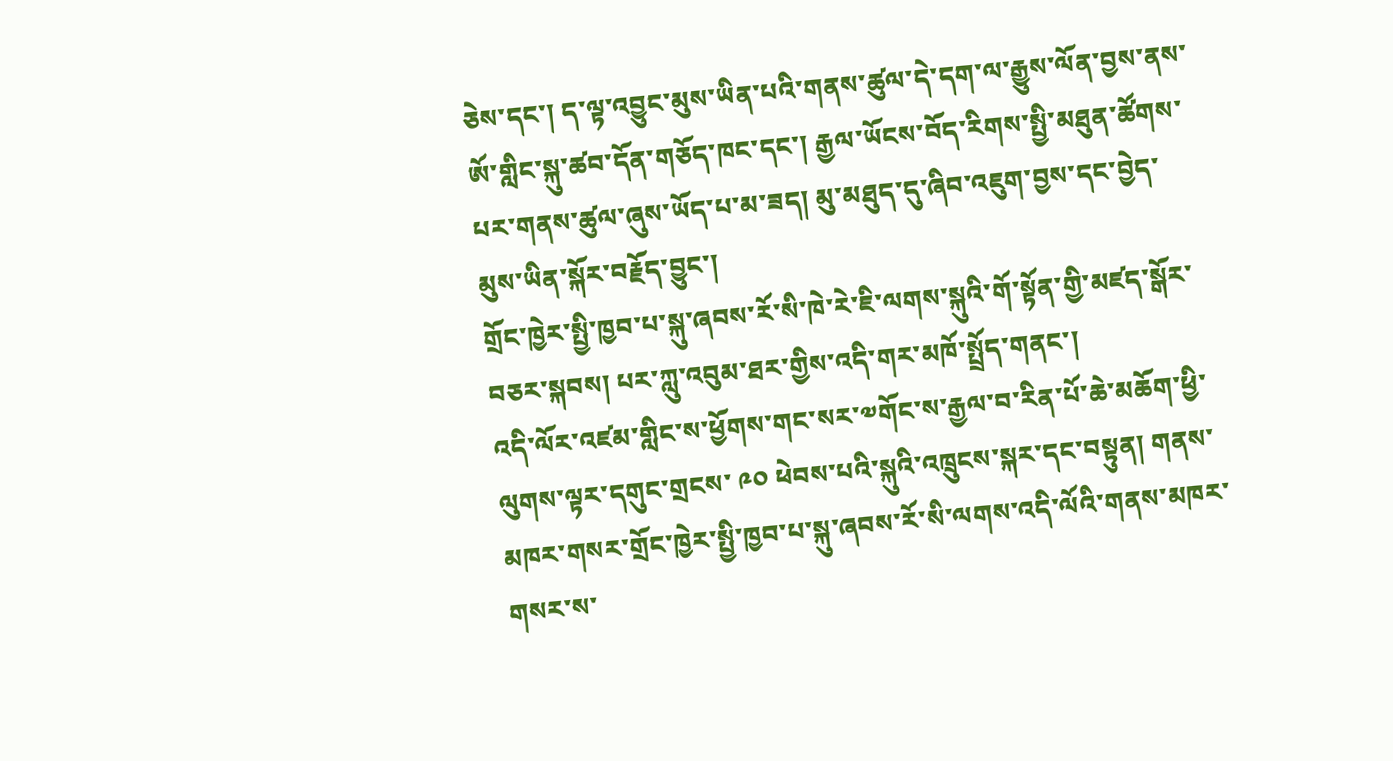ཅེས་དང་། ད་ལྟ་འབྱུང་མུས་ཡིན་པའི་གནས་ཚུལ་དེ་དག་ལ་རྒྱུས་ལོན་བྱས་ནས་ཨོ་གླིང་སྐུ་ཚབ་དོན་གཅོད་ཁང་དང་། རྒྱལ་ཡོངས་བོད་རིགས་སྤྱི་མཐུན་ཚོགས་པར་གནས་ཚུལ་ཞུས་ཡོད་པ་མ་ཟད། མུ་མཐུད་དུ་ཞིབ་འཇུག་བྱས་དང་བྱེད་མུས་ཡིན་སྐོར་བརྗོད་བྱུང་།
གྲོང་ཁྱེར་སྤྱི་ཁྱབ་པ་སྐུ་ཞབས་རོ་སི་ཁེ་རེ་ཇི་ལགས་སྐུའི་གོ་སྟོན་གྱི་མཛད་སྒོར་བཅར་སྐབས། པར་ཀླུ་འབུམ་ཐར་གྱིས་འདི་གར་མཁོ་སྤྲོད་གནང་།
འདི་ལོར་འཛམ་གླིང་ས་ཕྱོགས་གང་སར་༧གོང་ས་རྒྱལ་བ་རིན་པོ་ཆེ་མཆོག་ཕྱི་ལུགས་ལྟར་དགུང་གྲངས་ ༩༠ ཕེབས་པའི་སྐུའི་འཁྲུངས་སྐར་དང་བསྟུན། གནས་མཁར་གསར་གྲོང་ཁྱེར་སྤྱི་ཁྱབ་པ་སྐུ་ཞབས་རོ་སི་ལགས་འདི་ལོའི་གནས་མཁར་གསར་ས་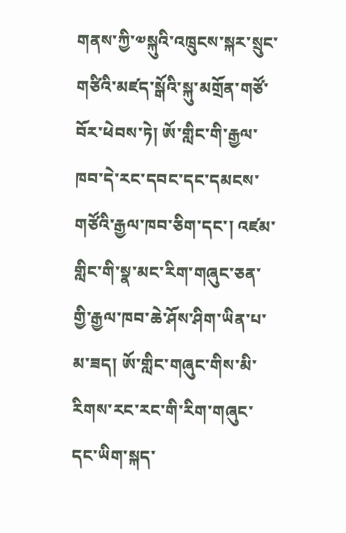གནས་ཀྱི་༧སྐུའི་འཁྲུངས་སྐར་སྲུང་གཙིའི་མཛད་སྒོའི་སྐུ་མགྲོན་གཙོ་བོར་ཕེབས་ཏེ། ཨོ་གླིང་གི་རྒྱལ་ཁབ་དེ་རང་དབང་དང་དམངས་གཙོའི་རྒྱལ་ཁབ་ཅིག་དང་། འཛམ་གླིང་གི་སྣ་མང་རིག་གཞུང་ཅན་གྱི་རྒྱལ་ཁབ་ཆེ་ཤོས་ཤིག་ཡིན་པ་མ་ཟད། ཨོ་གླིང་གཞུང་གིས་མི་རིགས་རང་རང་གི་རིག་གཞུང་དང་ཡིག་སྐད་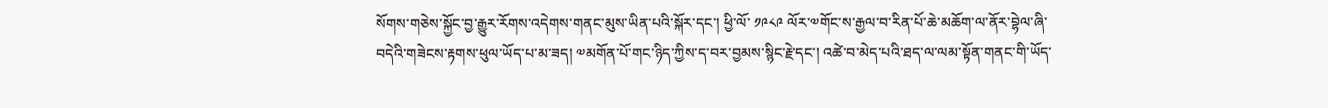སོགས་གཅེས་སྐྱོང་བྱ་རྒྱུར་རོགས་འདེགས་གནང་མུས་ཡིན་པའི་སྐོར་དང་། ཕྱི་ལོ་ ༡༩༨༩ ལོར་༧གོང་ས་རྒྱལ་བ་རིན་པོ་ཆེ་མཆོག་ལ་ནོར་བྷེལ་ཞི་བདེའི་གཟེངས་རྟགས་ཕུལ་ཡོད་པ་མ་ཟད། ༧མགོན་པོ་གང་ཉིད་ཀྱིས་ད་བར་བྱམས་སྙིང་རྗེ་དང་། འཚེ་བ་མེད་པའི་ཐད་ལ་ལམ་སྟོན་གནང་གི་ཡོད་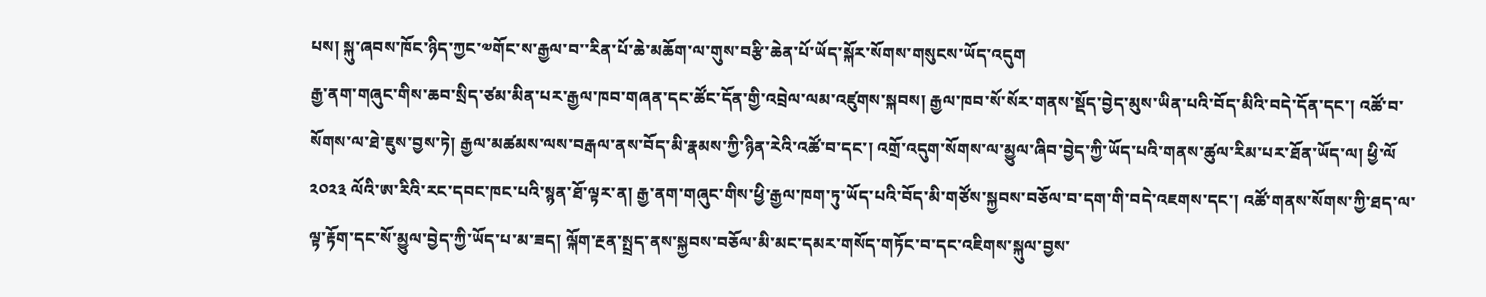པས། སྐུ་ཞབས་ཁོང་ཉིད་ཀྱང་༧གོང་ས་རྒྱལ་བ་་རིན་པོ་ཆེ་མཆོག་ལ་གུས་བརྩི་ཆེན་པོ་ཡོད་སྐོར་སོགས་གསུངས་ཡོད་འདུག
རྒྱ་ནག་གཞུང་གིས་ཆབ་སྲིད་ཙམ་མིན་པར་རྒྱལ་ཁབ་གཞན་དང་ཚོང་དོན་གྱི་འབྲེལ་ལམ་འཛུགས་སྐབས། རྒྱལ་ཁབ་སོ་སོར་གནས་སྡོད་བྱེད་མུས་ཡིན་པའི་བོད་མིའི་བདེ་དོན་དང་། འཚོ་བ་སོགས་ལ་ཐེ་ཇུས་བྱས་ཏེ། རྒྱལ་མཚམས་ལས་བརྒལ་ནས་བོད་མི་རྣམས་ཀྱི་ཉིན་རེའི་འཚོ་བ་དང་། འགྲོ་འདུག་སོགས་ལ་མྱུལ་ཞིབ་བྱེད་ཀྱི་ཡོད་པའི་གནས་ཚུལ་རིམ་པར་ཐོན་ཡོད་ལ། ཕྱི་ལོ ༢༠༢༣ ལོའི་ཨ་རིའི་རང་དབང་ཁང་པའི་སྙན་ཐོ་ལྟར་ན། རྒྱ་ནག་གཞུང་གིས་ཕྱི་རྒྱལ་ཁག་ཏུ་ཡོད་པའི་བོད་མི་གཙོས་སྐྱབས་བཅོལ་བ་དག་གི་བདེ་འཇགས་དང་། འཚོ་གནས་སོགས་ཀྱི་ཐད་ལ་ལྟ་རྟོག་དང་སོ་མྱུལ་བྱེད་ཀྱི་ཡོད་པ་མ་ཟད། ལྐོག་རྔན་སྤྲད་ནས་སྐྱབས་བཅོལ་མི་མང་དམར་གསོད་གཏོང་བ་དང་འཇིགས་སྐུལ་བྱས་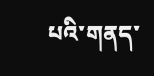པའི་གནད་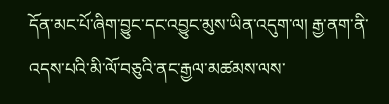དོན་མང་པོ་ཞིག་བྱུང་དང་འབྱུང་མུས་ཡིན་འདུག་ལ། རྒྱ་ནག་ནི་འདས་པའི་མི་ལོ་བཅུའི་ནང་རྒྱལ་མཚམས་ལས་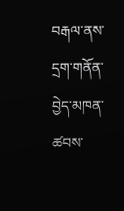བརྒལ་ནས་དྲག་གནོན་བྱེད་མཁན་ཚབས་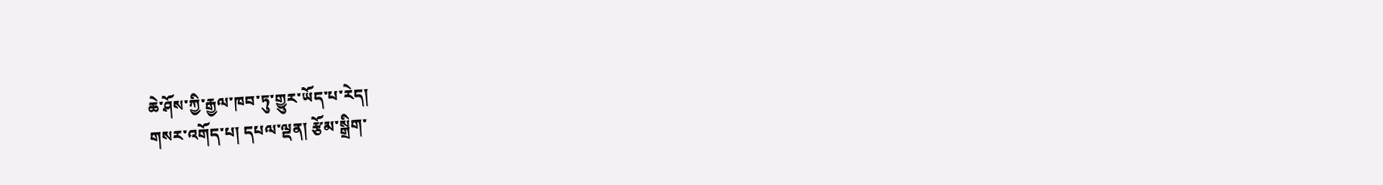ཆེ་ཤོས་ཀྱི་རྒྱལ་ཁབ་ཏུ་གྱུར་ཡོད་པ་རེད།
གསར་འགོད་པ། དཔལ་ལྡན། རྩོམ་སྒྲིག་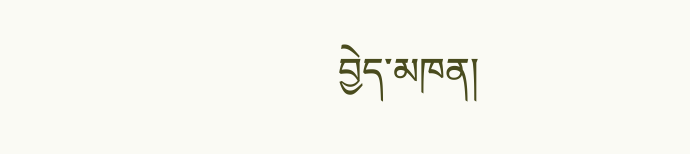བྱེད་མཁན།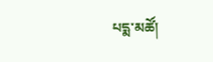པདྨ་མཚོ།